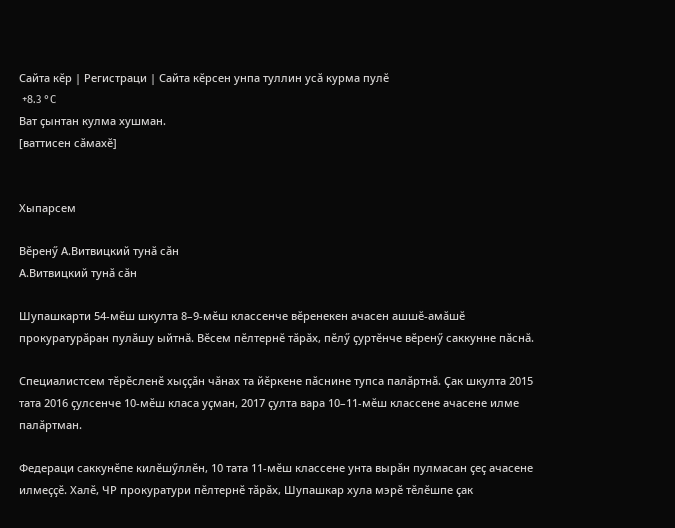Сайта кӗр | Регистраци | Сайта кӗрсен унпа туллин усӑ курма пулӗ
 +8.3 °C
Ват ҫынтан кулма хушман.
[ваттисен сӑмахӗ]


Хыпарсем

Вӗренӳ А.Витвицкий тунӑ сӑн
А.Витвицкий тунӑ сӑн

Шупашкарти 54-мӗш шкулта 8–9-мӗш классенче вӗренекен ачасен ашшӗ-амӑшӗ прокуратурӑран пулӑшу ыйтнӑ. Вӗсем пӗлтернӗ тӑрӑх, пӗлӳ ҫуртӗнче вӗренӳ саккунне пӑснӑ.

Специалистсем тӗрӗсленӗ хыҫҫӑн чӑнах та йӗркене пӑснине тупса палӑртнӑ. Ҫак шкулта 2015 тата 2016 ҫулсенче 10-мӗш класа уҫман, 2017 ҫулта вара 10–11-мӗш классене ачасене илме палӑртман.

Федераци саккунӗпе килӗшӳллӗн, 10 тата 11-мӗш классене унта вырӑн пулмасан ҫеҫ ачасене илмеҫҫӗ. Халӗ, ЧР прокуратури пӗлтернӗ тӑрӑх, Шупашкар хула мэрӗ тӗлӗшпе ҫак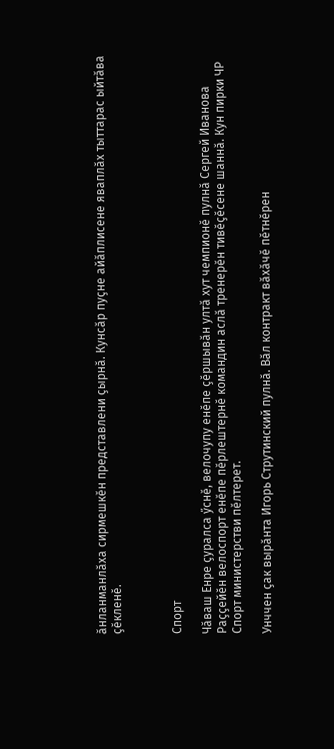ӑнланманлӑха сирмешкӗн представлени ҫырнӑ. Кунсӑр пуҫне айӑплисене яваплӑх тыттарас ыйтӑва ҫӗкленӗ.



Спорт

Чӑваш Енре ҫуралса ӳснӗ, велочупу енӗпе ҫӗршывӑн ултӑ хут чемпионӗ пулнӑ Сергей Иванова Раҫҫейӗн велоспорт енӗпе пӗрлештернӗ командин аслӑ тренерӗн тивӗҫӗсене шаннӑ. Кун пирки ЧР Спорт министерстви пӗлтерет.

Унччен ҫак вырӑнта Игорь Струтинский пулнӑ. Вӑл контракт вӑхӑчӗ пӗтнӗрен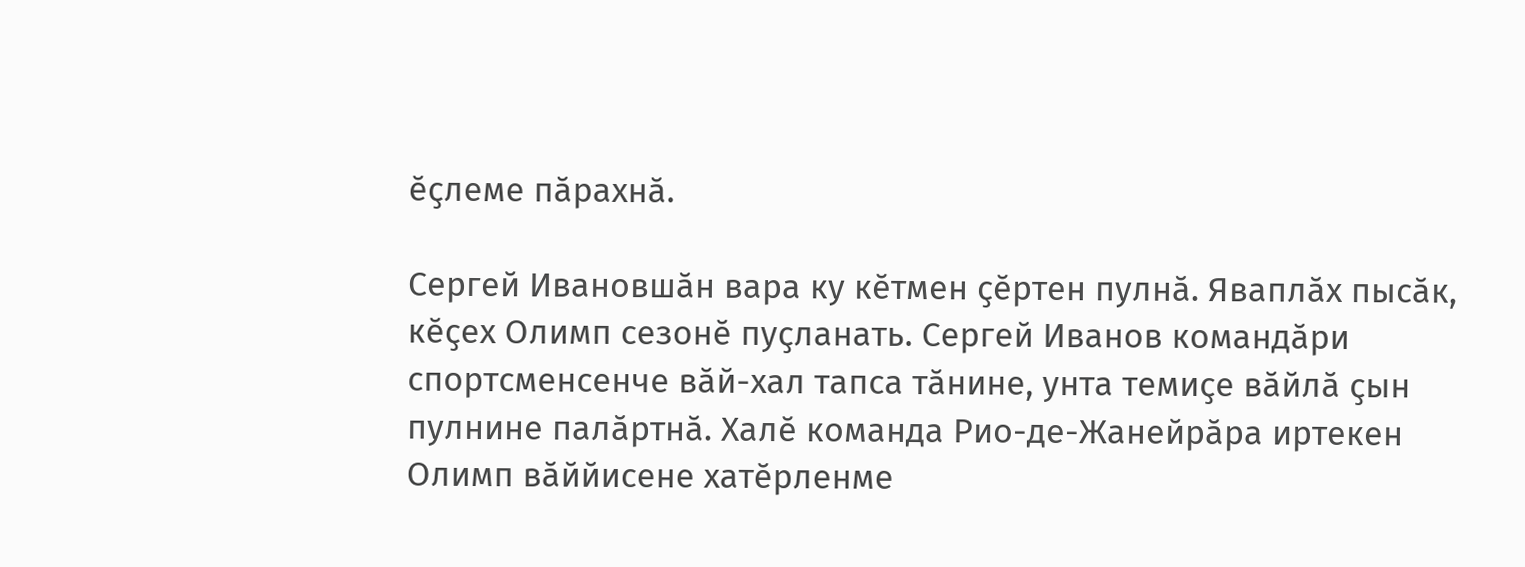ӗҫлеме пӑрахнӑ.

Сергей Ивановшӑн вара ку кӗтмен ҫӗртен пулнӑ. Яваплӑх пысӑк, кӗҫех Олимп сезонӗ пуҫланать. Сергей Иванов командӑри спортсменсенче вӑй-хал тапса тӑнине, унта темиҫе вӑйлӑ ҫын пулнине палӑртнӑ. Халӗ команда Рио-де-Жанейрӑра иртекен Олимп вӑййисене хатӗрленме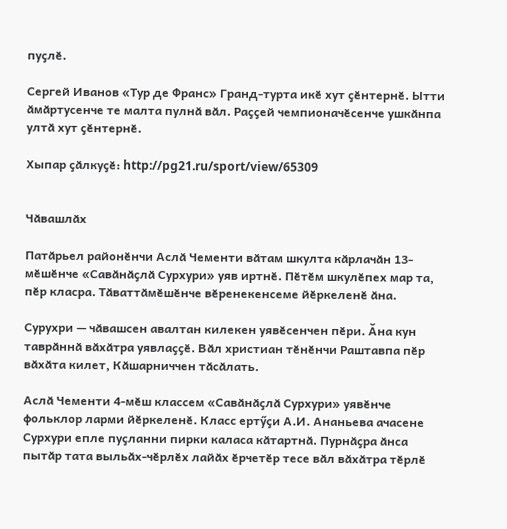пуҫлӗ.

Сергей Иванов «Тур де Франс» Гранд-турта икӗ хут ҫӗнтернӗ. Ытти ӑмӑртусенче те малта пулнӑ вӑл. Раҫҫей чемпионачӗсенче ушкӑнпа ултӑ хут ҫӗнтернӗ.

Хыпар ҫӑлкуҫӗ: http://pg21.ru/sport/view/65309


Чӑвашлӑх

Патӑрьел районӗнчи Аслӑ Чементи вӑтам шкулта кӑрлачӑн 13-мӗшӗнче «Савӑнӑҫлӑ Сурхури» уяв иртнӗ. Пӗтӗм шкулӗпех мар та, пӗр класра. Тӑваттӑмӗшӗнче вӗренекенсеме йӗркеленӗ ӑна.

Сурухри — чӑвашсен авалтан килекен уявӗсенчен пӗри. Ӑна кун таврӑннӑ вӑхӑтра уявлаҫҫӗ. Вӑл христиан тӗнӗнчи Раштавпа пӗр вӑхӑта килет, Кӑшарниччен тӑсӑлать.

Аслӑ Чементи 4-мӗш классем «Савӑнӑҫлӑ Сурхури» уявӗнче фольклор ларми йӗркеленӗ. Класс ертӳҫи А.И. Ананьева ачасене Сурхури епле пуҫланни пирки каласа кӑтартнӑ. Пурнӑҫра ӑнса пытӑр тата выльӑх-чӗрлӗх лайӑх ӗрчетӗр тесе вӑл вӑхӑтра тӗрлӗ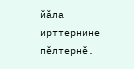йӑла ирттернине пӗлтернӗ.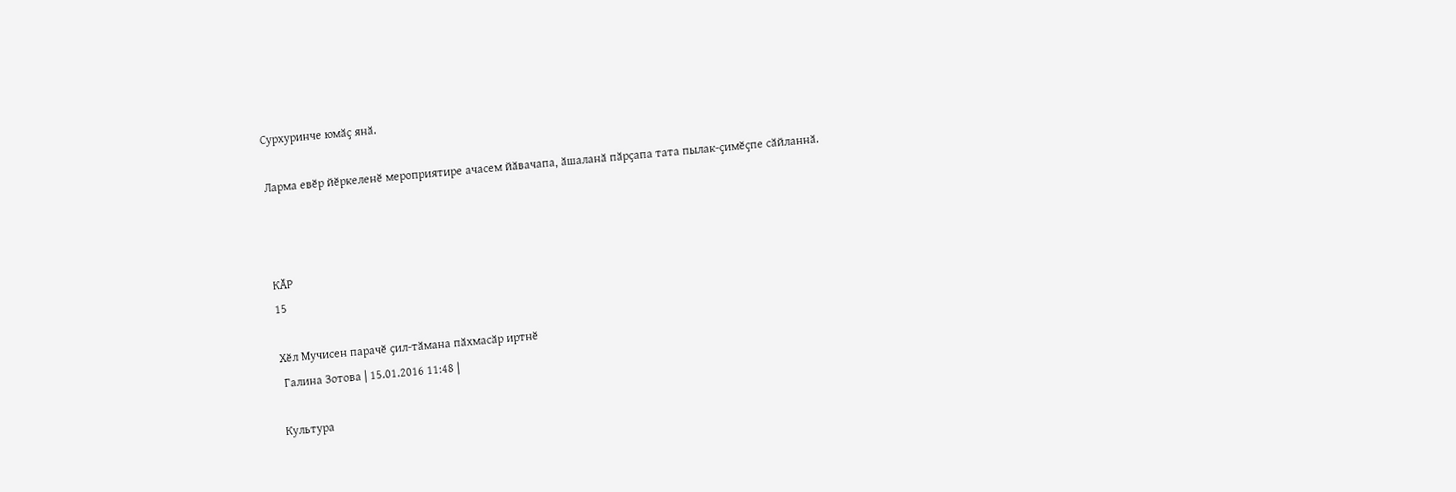Сурхуринче юмӑҫ янӑ.

Ларма евӗр йӗркеленӗ мероприятире ачасем йӑвачапа, ӑшаланӑ пӑрҫапа тата пылак-ҫимӗҫпе сӑйланнӑ.



КӐР
15

Хӗл Мучисен парачӗ ҫил-тӑмана пӑхмасӑр иртнӗ
 Галина Зотова | 15.01.2016 11:48 |

Культура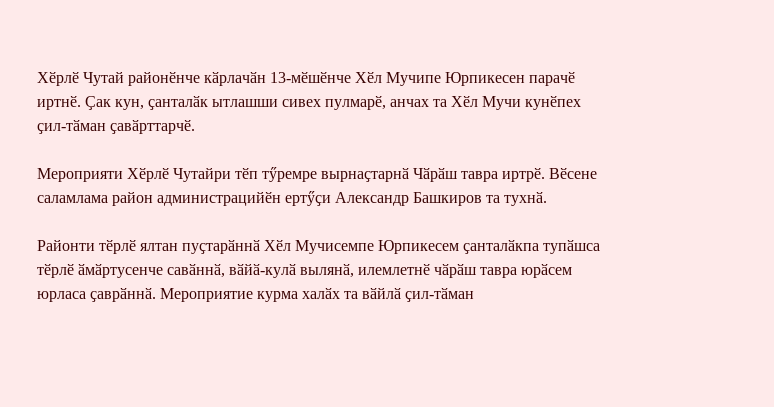Хӗрлӗ Чутай районӗнче кӑрлачӑн 13-мӗшӗнче Хӗл Мучипе Юрпикесен парачӗ иртнӗ. Ҫак кун, ҫанталӑк ытлашши сивех пулмарӗ, анчах та Хӗл Мучи кунӗпех ҫил-тӑман ҫавӑрттарчӗ.

Мероприяти Хӗрлӗ Чутайри тӗп тӳремре вырнаҫтарнӑ Чӑрӑш тавра иртрӗ. Вӗсене саламлама район администрацийӗн ертӳҫи Александр Башкиров та тухнӑ.

Районти тӗрлӗ ялтан пуҫтарӑннӑ Хӗл Мучисемпе Юрпикесем ҫанталӑкпа тупӑшса тӗрлӗ ӑмӑртусенче савӑннӑ, вӑйӑ-кулӑ вылянӑ, илемлетнӗ чӑрӑш тавра юрӑсем юрласа ҫаврӑннӑ. Мероприятие курма халӑх та вӑйлӑ ҫил-тӑман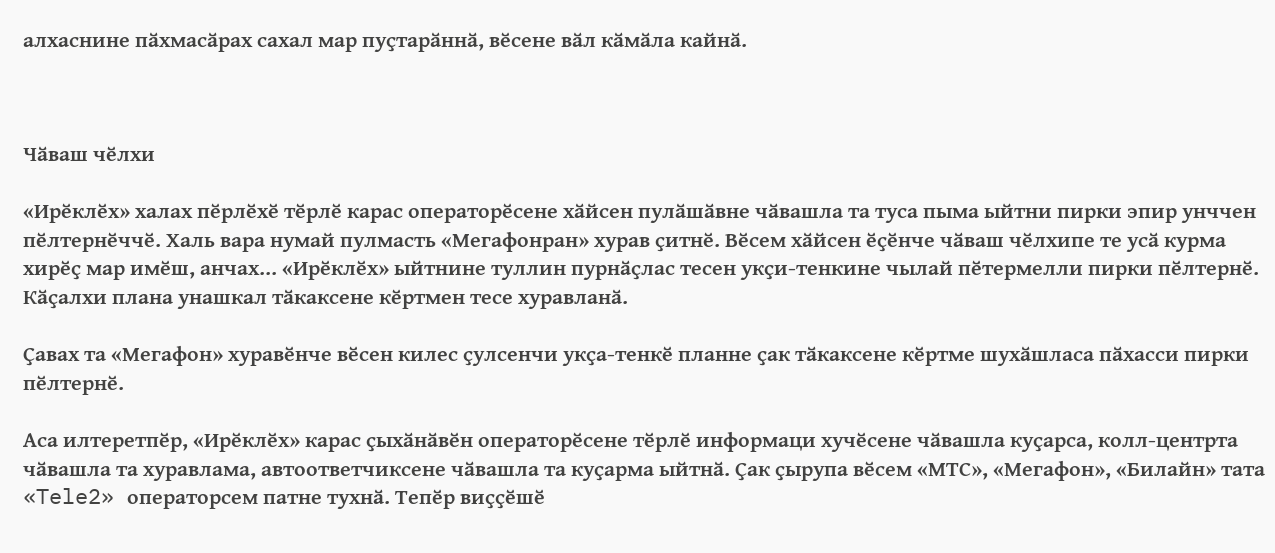алхаснине пӑхмасӑрах сахал мар пуҫтарӑннӑ, вӗсене вӑл кӑмӑла кайнӑ.



Чӑваш чӗлхи

«Ирӗклӗх» халах пӗрлӗхӗ тӗрлӗ карас операторӗсене хӑйсен пулӑшӑвне чӑвашла та туса пыма ыйтни пирки эпир унччен пӗлтернӗччӗ. Халь вара нумай пулмасть «Мегафонран» хурав ҫитнӗ. Вӗсем хӑйсен ӗҫӗнче чӑваш чӗлхипе те усӑ курма хирӗҫ мар имӗш, анчах... «Ирӗклӗх» ыйтнине туллин пурнӑҫлас тесен укҫи-тенкине чылай пӗтермелли пирки пӗлтернӗ. Кӑҫалхи плана унашкал тӑкаксене кӗртмен тесе хуравланӑ.

Ҫавах та «Мегафон» хуравӗнче вӗсен килес ҫулсенчи укҫа-тенкӗ планне ҫак тӑкаксене кӗртме шухӑшласа пӑхасси пирки пӗлтернӗ.

Аса илтеретпӗр, «Ирӗклӗх» карас ҫыхӑнӑвӗн операторӗсене тӗрлӗ информаци хучӗсене чӑвашла куҫарса, колл-центрта чӑвашла та хуравлама, автоответчиксене чӑвашла та куҫарма ыйтнӑ. Ҫак ҫырупа вӗсем «МТС», «Мегафон», «Билайн» тата «Tele2» операторсем патне тухнӑ. Тепӗр виҫҫӗшӗ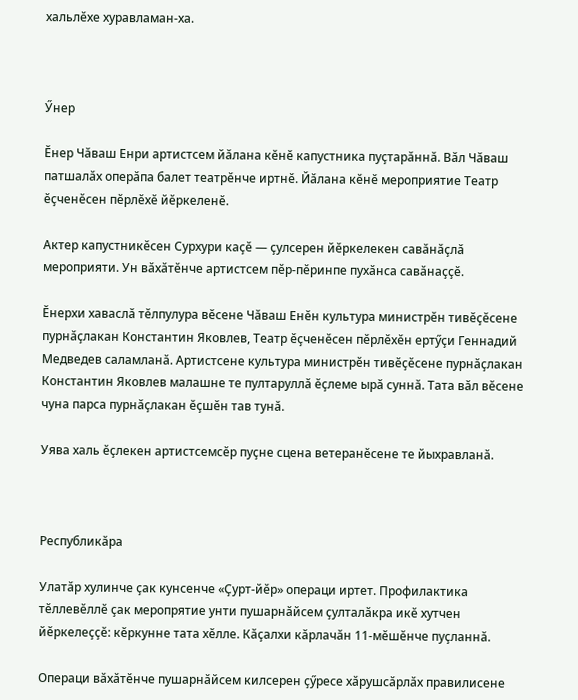хальлӗхе хуравламан-ха.



Ӳнер

Ӗнер Чӑваш Енри артистсем йӑлана кӗнӗ капустника пуҫтарӑннӑ. Вӑл Чӑваш патшалӑх оперӑпа балет театрӗнче иртнӗ. Йӑлана кӗнӗ мероприятие Театр ӗҫченӗсен пӗрлӗхӗ йӗркеленӗ.

Актер капустникӗсен Сурхури каҫӗ — ҫулсерен йӗркелекен савӑнӑҫлӑ мероприяти. Ун вӑхӑтӗнче артистсем пӗр-пӗринпе пухӑнса савӑнаҫҫӗ.

Ӗнерхи хаваслӑ тӗлпулура вӗсене Чӑваш Енӗн культура министрӗн тивӗҫӗсене пурнӑҫлакан Константин Яковлев, Театр ӗҫченӗсен пӗрлӗхӗн ертӳҫи Геннадий Медведев саламланӑ. Артистсене культура министрӗн тивӗҫӗсене пурнӑҫлакан Константин Яковлев малашне те пултаруллӑ ӗҫлеме ырӑ суннӑ. Тата вӑл вӗсене чуна парса пурнӑҫлакан ӗҫшӗн тав тунӑ.

Уява халь ӗҫлекен артистсемсӗр пуҫне сцена ветеранӗсене те йыхравланӑ.



Республикӑра

Улатӑр хулинче ҫак кунсенче «Ҫурт-йӗр» операци иртет. Профилактика тӗллевӗллӗ ҫак меропрятие унти пушарнӑйсем ҫулталӑкра икӗ хутчен йӗркелеҫҫӗ: кӗркунне тата хӗлле. Кӑҫалхи кӑрлачӑн 11-мӗшӗнче пуҫланнӑ.

Операци вӑхӑтӗнче пушарнӑйсем килсерен ҫӳресе хӑрушсӑрлӑх правилисене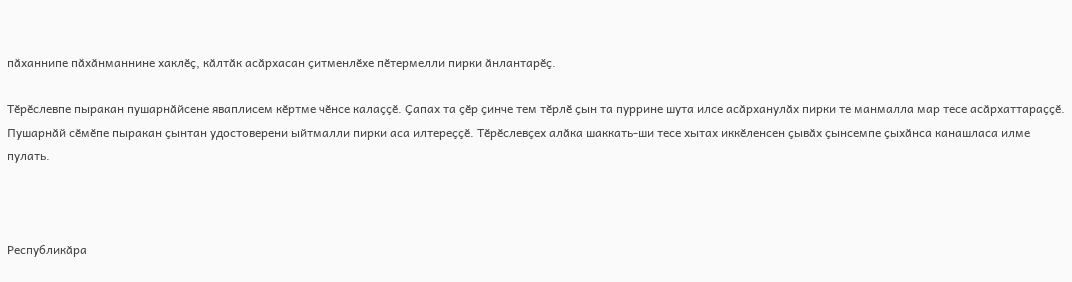пӑханнипе пӑхӑнманнине хаклӗҫ, кӑлтӑк асӑрхасан ҫитменлӗхе пӗтермелли пирки ӑнлантарӗҫ.

Тӗрӗслевпе пыракан пушарнӑйсене яваплисем кӗртме чӗнсе калаҫҫӗ. Ҫапах та ҫӗр ҫинче тем тӗрлӗ ҫын та пуррине шута илсе асӑрханулӑх пирки те манмалла мар тесе асӑрхаттараҫҫӗ. Пушарнӑй сӗмӗпе пыракан ҫынтан удостоверени ыйтмалли пирки аса илтереҫҫӗ. Тӗрӗслевҫех алӑка шаккать-ши тесе хытах иккӗленсен ҫывӑх ҫынсемпе ҫыхӑнса канашласа илме пулать.



Республикӑра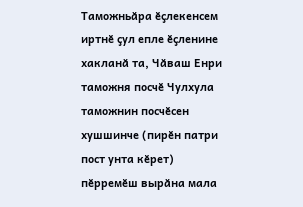Таможньӑра ӗҫлекенсем иртнӗ ҫул епле ӗҫленине хакланӑ та, Чӑваш Енри таможня посчӗ Чулхула таможнин посчӗсен хушшинче (пирӗн патри пост унта кӗрет) пӗрремӗш вырӑна мала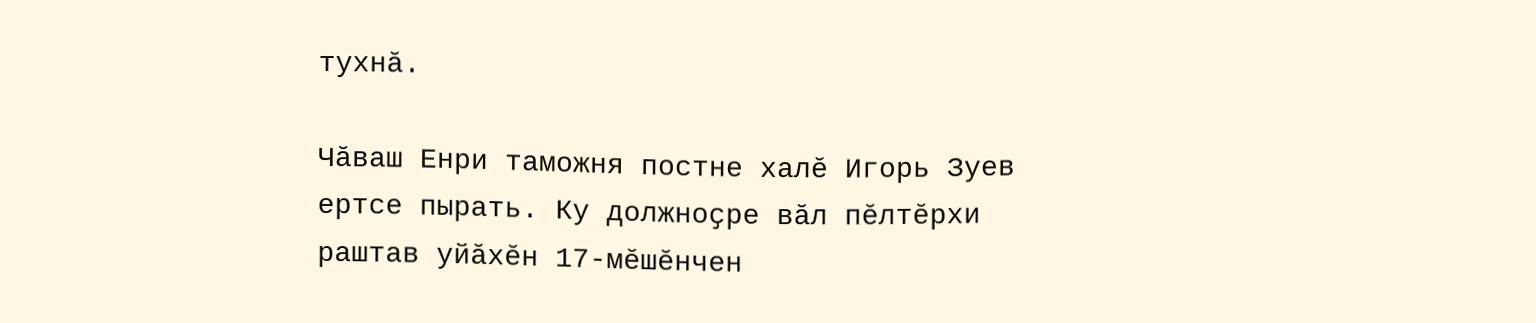тухнӑ.

Чӑваш Енри таможня постне халӗ Игорь Зуев ертсе пырать. Ку должноҫре вӑл пӗлтӗрхи раштав уйӑхӗн 17-мӗшӗнчен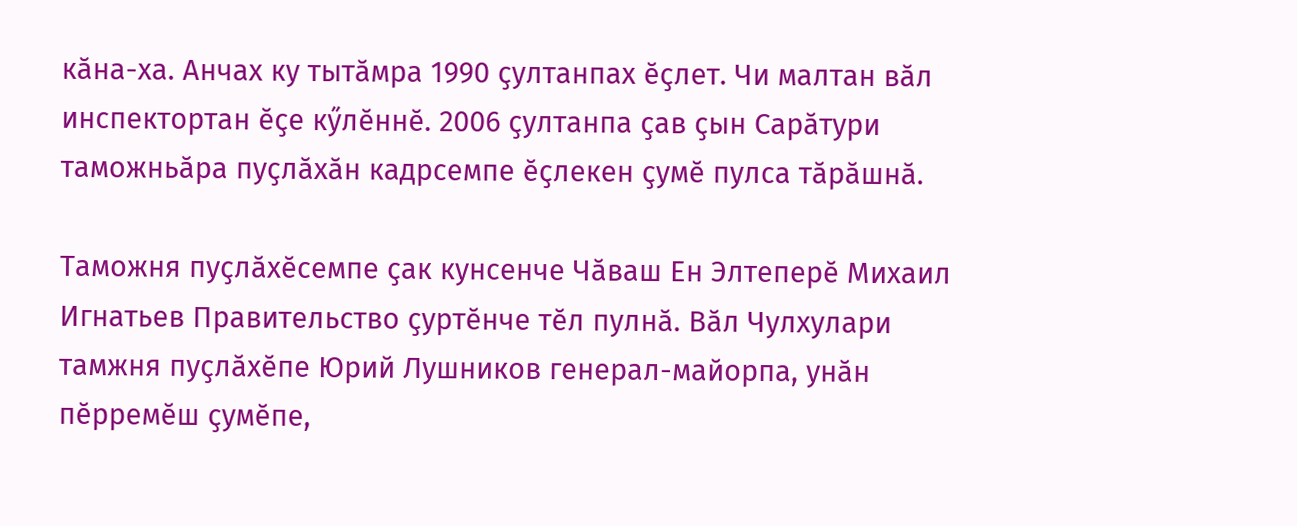кӑна-ха. Анчах ку тытӑмра 1990 ҫултанпах ӗҫлет. Чи малтан вӑл инспектортан ӗҫе кӳлӗннӗ. 2006 ҫултанпа ҫав ҫын Сарӑтури таможньӑра пуҫлӑхӑн кадрсемпе ӗҫлекен ҫумӗ пулса тӑрӑшнӑ.

Таможня пуҫлӑхӗсемпе ҫак кунсенче Чӑваш Ен Элтеперӗ Михаил Игнатьев Правительство ҫуртӗнче тӗл пулнӑ. Вӑл Чулхулари тамжня пуҫлӑхӗпе Юрий Лушников генерал-майорпа, унӑн пӗрремӗш ҫумӗпе,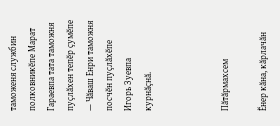таможеня службин полковникӗпе Марат Гараевпа тата таможня пуҫлӑхен тепӗр ҫумӗпе — Чӑваш Енри таможня посчӗн пуҫлӑхӗпе Игорь Зуевпа курнӑҫнӑ.



Пӑтӑрмахсем

Ӗнер кӑна, кӑрлачӑн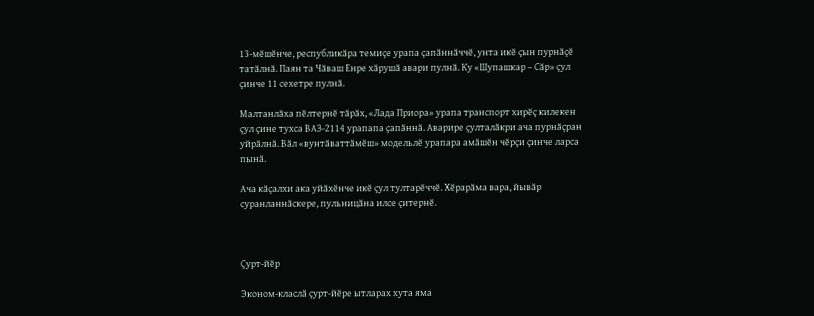13-мӗшӗнче, республикӑра темиҫе урапа ҫапӑннӑччӗ, унта икӗ ҫын пурнӑҫӗ татӑлнӑ. Паян та Чӑваш Енре хӑрушӑ авари пулнӑ. Ку «Шупашкар – Сӑр» ҫул ҫинче 11 сехетре пулнӑ.

Малтанлӑха пӗлтернӗ тӑрӑх, «Лада Приора» урапа транспорт хирӗҫ килекен ҫул ҫине тухса ВАЗ-2114 урапапа ҫапӑннӑ. Аварире ҫулталӑкри ача пурнӑҫран уйрӑлнӑ. Вӑл «вунтӑваттӑмӗш» модельлӗ урапара амӑшӗн чӗрҫи ҫинче ларса пынӑ.

Ача кӑҫалхи ака уйӑхӗнче икӗ ҫул тултарӗччӗ. Хӗрарӑма вара, йывӑр суранланнӑскере, пульницӑна илсе ҫитернӗ.



Ҫурт-йӗр

Эконом-класлӑ ҫурт-йӗре ытларах хута яма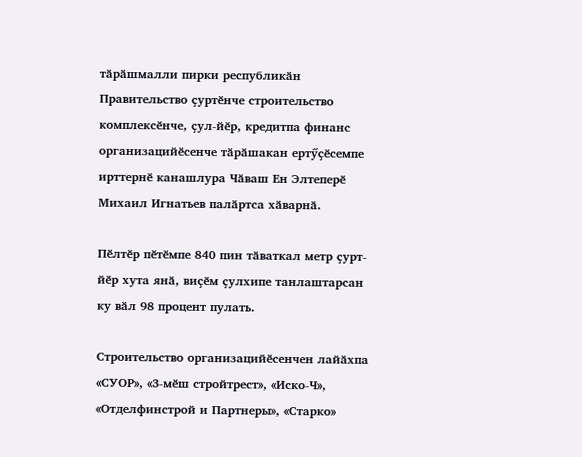тӑрӑшмалли пирки республикӑн Правительство ҫуртӗнче строительство комплексӗнче, ҫул-йӗр, кредитпа финанс организацийӗсенче тӑрӑшакан ертӳҫӗсемпе ирттернӗ канашлура Чӑваш Ен Элтеперӗ Михаил Игнатьев палӑртса хӑварнӑ.

Пӗлтӗр пӗтӗмпе 840 пин тӑваткал метр ҫурт-йӗр хута янӑ, виҫӗм ҫулхипе танлаштарсан ку вӑл 98 процент пулать.

Строительство организацийӗсенчен лайӑхпа «СУОР», «3-мӗш стройтрест», «Иско-Ч», «Отделфинстрой и Партнеры», «Старко»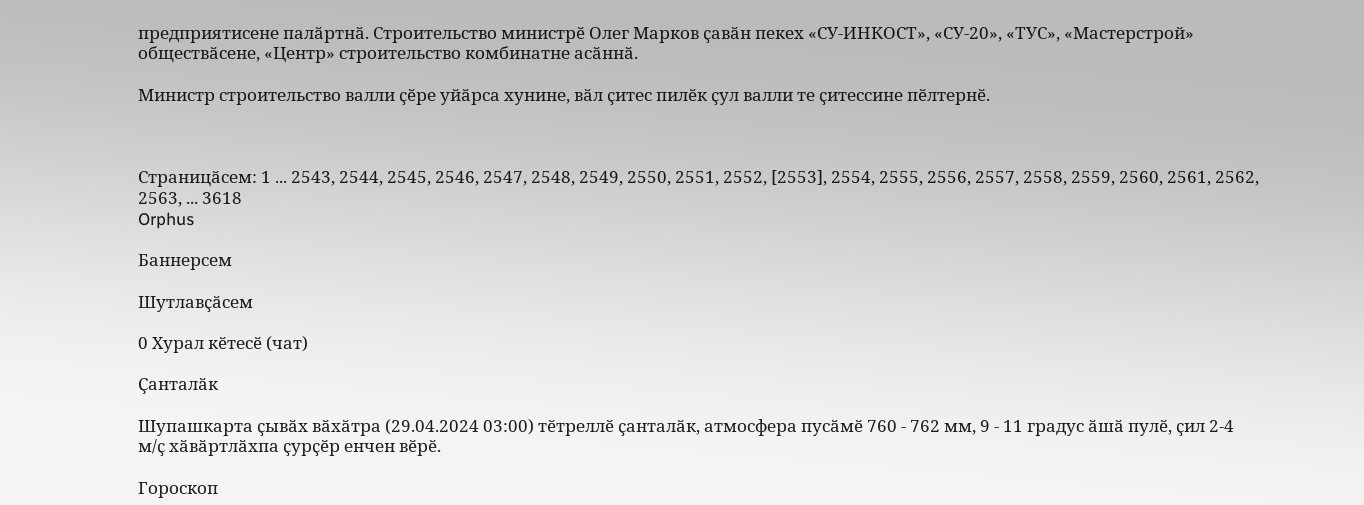предприятисене палӑртнӑ. Строительство министрӗ Олег Марков ҫавӑн пекех «СУ-ИНКОСТ», «СУ-20», «ТУС», «Мастерстрой» обществӑсене, «Центр» строительство комбинатне асӑннӑ.

Министр строительство валли ҫӗре уйӑрса хунине, вӑл ҫитес пилӗк ҫул валли те ҫитессине пӗлтернӗ.



Страницӑсем: 1 ... 2543, 2544, 2545, 2546, 2547, 2548, 2549, 2550, 2551, 2552, [2553], 2554, 2555, 2556, 2557, 2558, 2559, 2560, 2561, 2562, 2563, ... 3618
Orphus

Баннерсем

Шутлавҫӑсем

0 Хурал кӗтесӗ (чат)

Ҫанталӑк

Шупашкарта ҫывӑх вӑхӑтра (29.04.2024 03:00) тӗтреллӗ ҫанталӑк, атмосфера пусӑмӗ 760 - 762 мм, 9 - 11 градус ӑшӑ пулӗ, ҫил 2-4 м/ҫ хӑвӑртлӑхпа ҫурҫӗр енчен вӗрӗ.

Гороскоп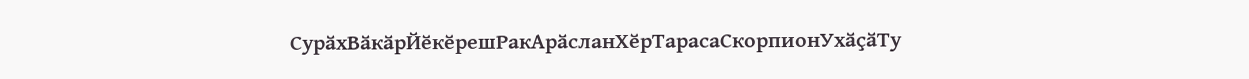СурӑхВӑкӑрЙӗкӗрешРакАрӑсланХӗрТарасаСкорпионУхӑҫӑТу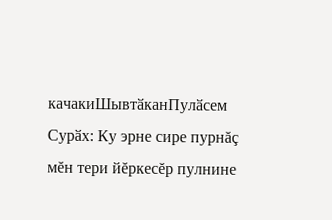качакиШывтӑканПулӑсем
Сурӑх: Ку эрне сире пурнăç мĕн тери йĕркесĕр пулнине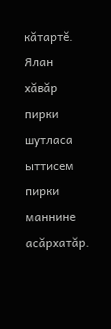кăтартĕ. Ялан хăвăр пирки шутласа ыттисем пирки маннине асăрхатăр.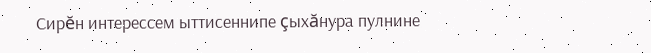Сирĕн интерессем ыттисеннипе çыхăнура пулнине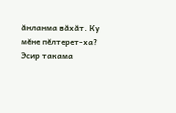ăнланма вăхăт. Ку мĕне пĕлтерет-ха? Эсир такама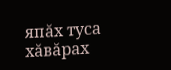япăх туса хăвăрах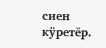сиен кÿретĕр.